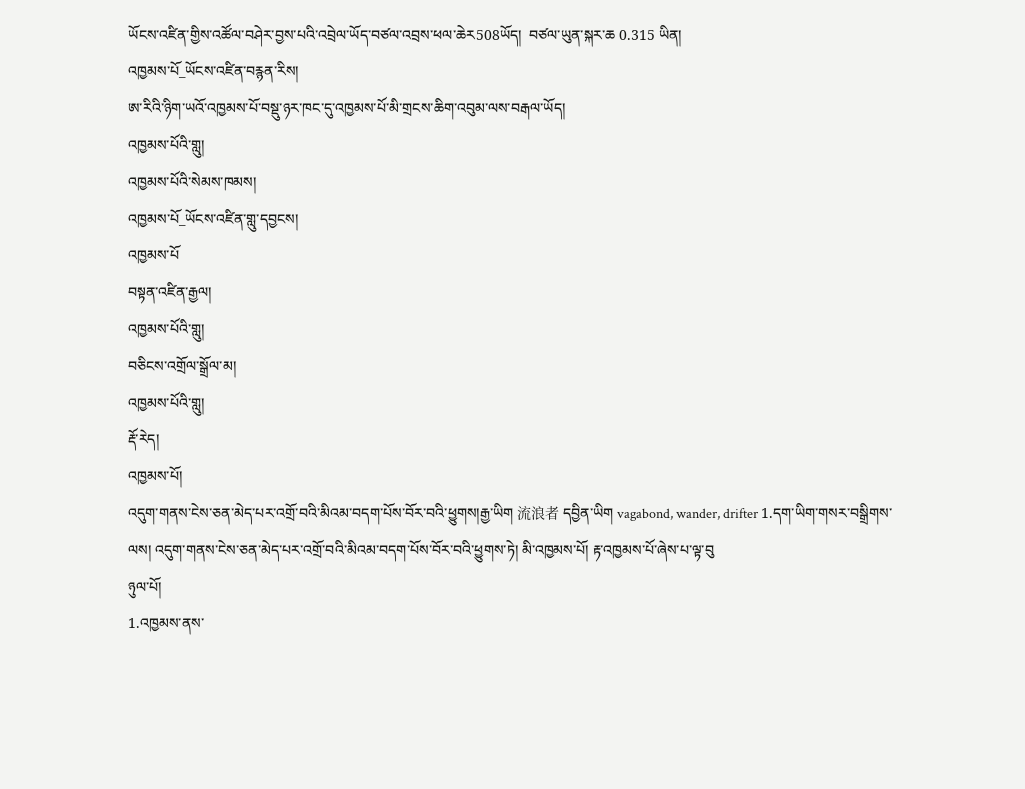ཡོངས་འཛིན་གྱིས་འཚོལ་བཤེར་བྱས་པའི་འབྲེལ་ཡོད་བཙལ་འབྲས་ཕལ་ཆེར508ཡོད།  བཙལ་ཡུན་སྐར་ཆ 0.315 ཡིན།
འཁྱམས་པོ_ཡོངས་འཛིན་བརྙན་རིས།
ཨ་རིའི་ཉིག་ཡའོ་འཁྱམས་པོ་བསྡུ་ཉར་ཁང་དུ་འཁྱམས་པོ་མི་གྲངས་ཆིག་འབུམ་ལས་བརྒལ་ཡོད།
འཁྱམས་པོའི་གླུ།
འཁྱམས་པོའི་སེམས་ཁམས།
འཁྱམས་པོ_ཡོངས་འཛིན་གླུ་དབྱངས།
འཁྱམས་པོ
བསྟན་འཛིན་རྒྱལ།
འཁྱམས་པོའི་གླུ།
བཅིངས་འགྲོལ་སྒྲོལ་མ།
འཁྱམས་པོའི་གླུ།
རྡོ་རེད།
འཁྱམས་པོ།
འདུག་གནས་ངེས་ཅན་མེད་པར་འགྲོ་བའི་མིའམ་བདག་པོས་བོར་བའི་ཕྱུགས།རྒྱ་ཡིག 流浪者 དབྱིན་ཡིག vagabond, wander, drifter 1.དག་ཡིག་གསར་བསྒྲིགས་ལས། འདུག་གནས་ངེས་ཅན་མེད་པར་འགྲོ་བའི་མིའམ་བདག་པོས་བོར་བའི་ཕྱུགས་ཏེ། མི་འཁྱམས་པོ། རྟ་འཁྱམས་པོ་ཞེས་པ་ལྟ་བུ
ཉུལ་པོ།
1.འཁྱམས་ནས་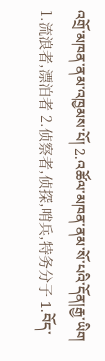འགྲོ་མཁན་ནམ་འཁྱམས་པོ། 2.འཚོལ་མཁན་ནམ་སོ་པའི་དོན།རྒྱ་ཡིག 1.流浪者,漂泊者 2.侦察者,侦探,哨兵,特务分子 1.བོད་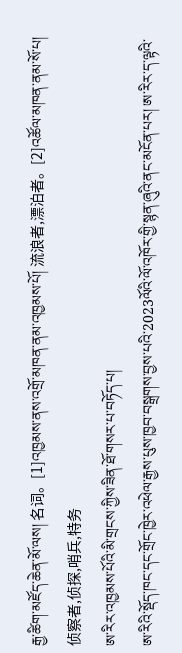རྒྱ་ཚིག་མཛོད་ཆེན་མོ་ལས། 名词。[1]འཁྱམས་ནས་འགྲོ་མཁན་ནམ་འཁྱམས་པོ། 流浪者,漂泊者。[2]འཚོལ་མཁན་ནམ་སོ་པ། 侦察者,侦探,哨兵,特务
ཨ་རིར་འཁྱམས་པོའི་མི་གྲངས་ཀྱིས་ཟིན་ཐོ་གསར་པ་བཏོད་པ།
ཨ་རིའི་སྡོད་ཁང་དང་གྲོང་ཁྱེར་འཕེལ་རྒྱས་པུས་ཁྱབ་བསྒྲགས་བྱས་པའི་2023ལོའི་ལོ་འཁོར་གྱི་སྙན་ཞུའི་ནང་མངོན་པར། ཨ་རིར་ད་ལྟའི་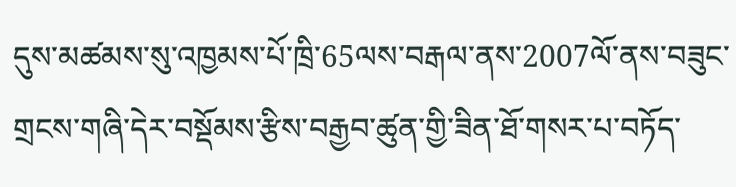དུས་མཚམས་སུ་འཁྱམས་པོ་ཁྲི་65ལས་བརྒལ་ནས་2007ལོ་ནས་བཟུང་གྲངས་གཞི་དེར་བསྡོམས་རྩིས་བརྒྱབ་ཚུན་གྱི་ཟིན་ཐོ་གསར་པ་བཏོད་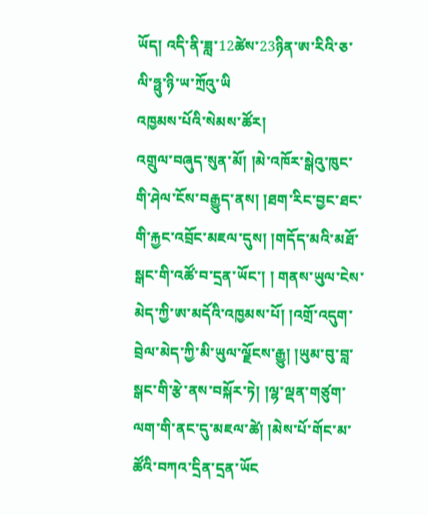ཡོད། འདི་ནི་ཟླ་12ཚེས་23ཉིན་ཨ་རིའི་ཅ་ལི་ཧྥུ་ཉི་ཡ་ཀྲོའུ་ཡི
འཁྱམས་པོའི་སེམས་ཚོར།
འགྲུལ་བཞུད་སུན་མོ། །མེ་འཁོར་སྒེའུ་ཁུང་གི་ཤེལ་ངོས་བརྒྱུད་ནས། །ཐག་རིང་བྱང་ཐང་གི་རྐྱང་འབྲོང་མཇལ་དུས། །གདོད་མའི་མཐོ་སྒང་གི་འཚོ་བ་དྲན་ཡོང་། ། གནས་ཡུལ་ངེས་མེད་ཀྱི་ཨ་མདོའི་འཁྱམས་པོ། །འགྲོ་འདུག་བྲེལ་མེད་ཀྱི་མི་ཡུལ་ལྗོངས་རྒྱུ། །ཡུམ་བུ་བླ་སྒང་གི་རྩེ་ནས་བསྐོར་ཏེ། །ལྷ་ལྡན་གཙུག་ལག་གི་ནང་དུ་མཇལ་ཚེ། །མེས་པོ་གོང་མ་ཚོའི་བཀའ་དྲིན་དྲན་ཡོང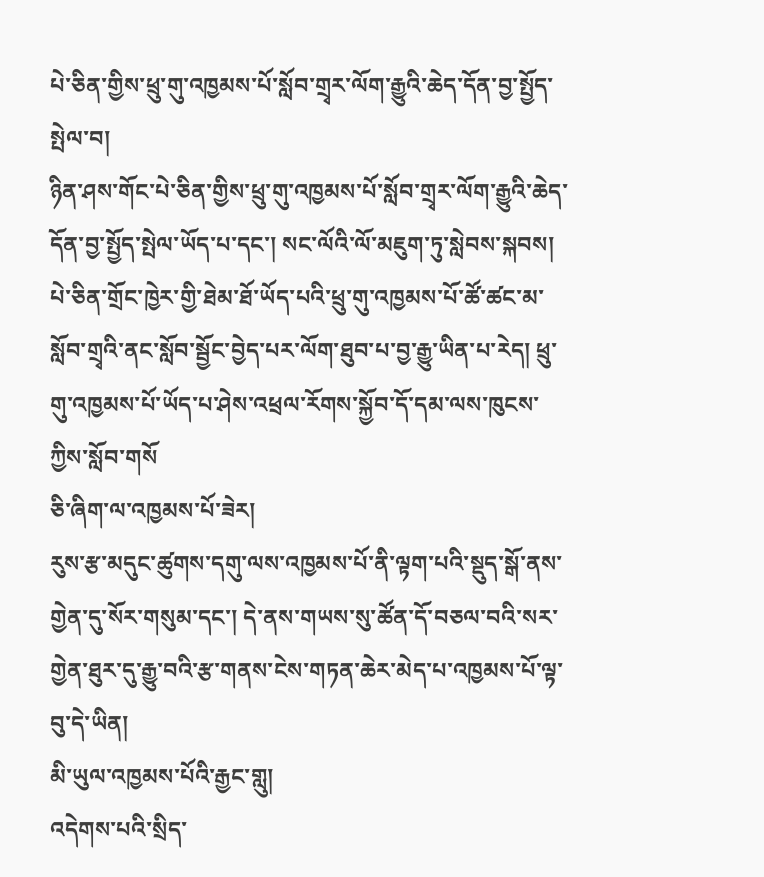པེ་ཅིན་གྱིས་ཕྲུ་གུ་འཁྱམས་པོ་སློབ་གྲྭར་ལོག་རྒྱུའི་ཆེད་དོན་བྱ་སྤྱོད་སྤེལ་བ།
ཉིན་ཤས་གོང་པེ་ཅིན་གྱིས་ཕྲུ་གུ་འཁྱམས་པོ་སློབ་གྲྭར་ལོག་རྒྱུའི་ཆེད་དོན་བྱ་སྤྱོད་སྤེལ་ཡོད་པ་དང་། སང་ལོའི་ལོ་མཇུག་ཏུ་སླེབས་སྐབས། པེ་ཅིན་གྲོང་ཁྱེར་གྱི་ཐེམ་ཐོ་ཡོད་པའི་ཕྲུ་གུ་འཁྱམས་པོ་ཚོ་ཚང་མ་སློབ་གྲྭའི་ནང་སློབ་སྦྱོང་བྱེད་པར་ལོག་ཐུབ་པ་བྱ་རྒྱུ་ཡིན་པ་རེད། ཕྲུ་གུ་འཁྱམས་པོ་ཡོད་པ་ཤེས་འཕྲལ་རོགས་སྐྱོབ་དོ་དམ་ལས་ཁུངས་ཀྱིས་སློབ་གསོ
ཅི་ཞིག་ལ་འཁྱམས་པོ་ཟེར།
རུས་རྩ་མདུང་ཚུགས་དགུ་ལས་འཁྱམས་པོ་ནི་ལྟག་པའི་སྡུད་སྒོ་ནས་གྱེན་དུ་སོར་གསུམ་དང་། དེ་ནས་གཡས་སུ་ཚོན་དོ་བཅལ་བའི་སར་གྱེན་ཐུར་དུ་རྒྱུ་བའི་རྩ་གནས་ངེས་གཏན་ཆེར་མེད་པ་འཁྱམས་པོ་ལྟ་བུ་དེ་ཡིན།
མི་ཡུལ་འཁྱམས་པོའི་རྒྱང་གླུ།
འདེགས་པའི་སྲིད་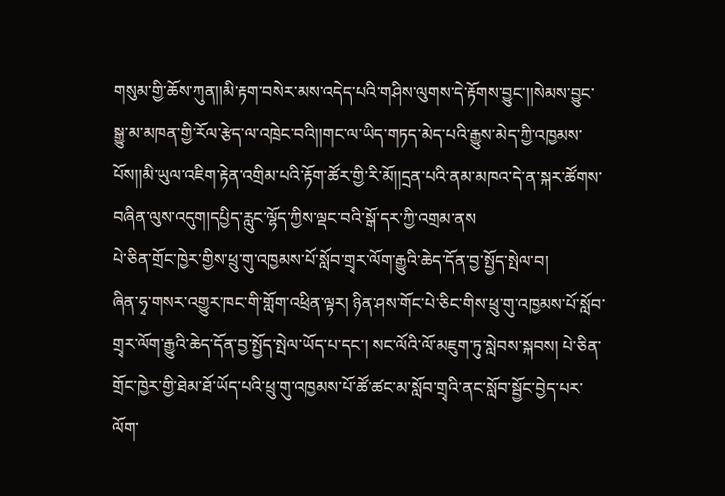གསུམ་གྱི་ཆོས་ཀུན།།མི་རྟག་བསེར་མས་འདེད་པའི་གཤིས་ལུགས་དེ་རྟོགས་བྱུང་།།སེམས་བྱུང་སྒྱུ་མ་མཁན་གྱི་རོལ་རྩེད་ལ་འཁྲེང་བའི།།གང་ལ་ཡིད་གཏད་མེད་པའི་རྒྱུས་མེད་ཀྱི་འཁྱམས་པོས།།མི་ཡུལ་འཇིག་རྟེན་འགྲིམ་པའི་རྟོག་ཚོར་གྱི་རི་མོ།།དྲན་པའི་ནམ་མཁའ་དེ་ན་སྐར་ཚོགས་བཞིན་ལུས་འདུག།དཔྱིད་རླུང་ལྷོད་ཀྱིས་ལྡང་བའི་སྒོ་དར་ཀྱི་འགྲམ་ནས
པེ་ཅིན་གྲོང་ཁྱེར་གྱིས་ཕྲུ་གུ་འཁྱམས་པོ་སློབ་གྲྭར་ལོག་རྒྱུའི་ཆེད་དོན་བྱ་སྤྱོད་སྤེལ་བ།
ཞིན་ཧྭ་གསར་འགྱུར་ཁང་གི་གློག་འཕྲིན་ལྟར། ཉིན་ཤས་གོང་པེ་ཅིང་གིས་ཕྲུ་གུ་འཁྱམས་པོ་སློབ་གྲྭར་ལོག་རྒྱུའི་ཆེད་དོན་བྱ་སྤྱོད་སྤེལ་ཡོད་པ་དང་། སང་ལོའི་ལོ་མཇུག་ཏུ་སླེབས་སྐབས། པེ་ཅིན་གྲོང་ཁྱེར་གྱི་ཐེམ་ཐོ་ཡོད་པའི་ཕྲུ་གུ་འཁྱམས་པོ་ཚོ་ཚང་མ་སློབ་གྲྭའི་ནང་སློབ་སྦྱོང་བྱེད་པར་ལོག་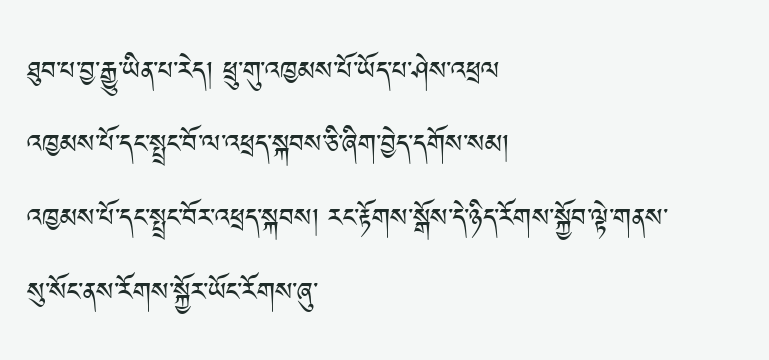ཐུབ་པ་བྱ་རྒྱུ་ཡིན་པ་རེད། ཕྲུ་གུ་འཁྱམས་པོ་ཡོད་པ་ཤེས་འཕྲལ
འཁྱམས་པོ་དང་སྤྲང་བོ་ལ་འཕྲད་སྐབས་ཅི་ཞིག་བྱེད་དགོས་སམ།
འཁྱམས་པོ་དང་སྤྲང་བོར་འཕྲད་སྐབས། རང་རྟོགས་སྒོས་དེ་ཉིད་རོགས་སྐྱོབ་ལྟེ་གནས་སུ་སོང་ནས་རོགས་སྐྱོར་ཡོང་རོགས་ཞུ་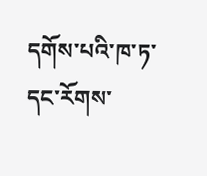དགོས་པའི་ཁ་ཏ་དང་རོགས་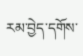རམ་བྱེད་དགོས་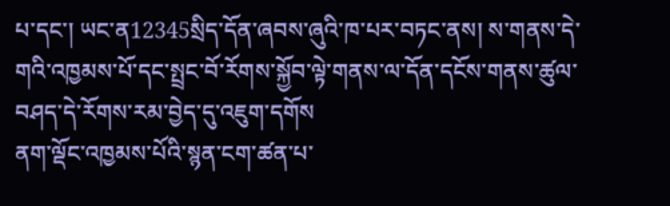པ་དང་། ཡང་ན12345སྲིད་དོན་ཞབས་ཞུའི་ཁ་པར་བཏང་ནས། ས་གནས་དེ་གའི་འཁྱམས་པོ་དང་སྤྲང་བོ་རོགས་སྐྱོབ་ལྟེ་གནས་ལ་དོན་དངོས་གནས་ཚུལ་བཤད་དེ་རོགས་རམ་བྱེད་དུ་འཇུག་དགོས
ནག་ལྡོང་འཁྱམས་པོའི་སྙན་ངག་ཚན་པ་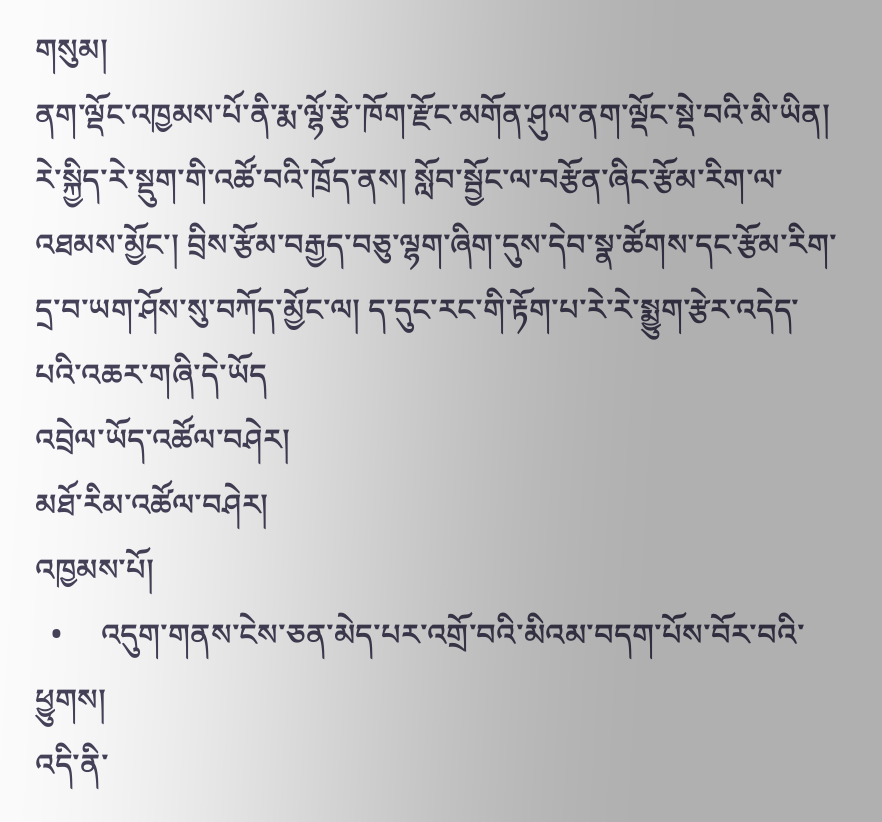གསུམ།
ནག་ལྡོང་འཁྱམས་པོ་ནི་རྨ་ལྷོ་རྩེ་ཁོག་རྫོང་མགོན་ཤུལ་ནག་ལྡོང་སྡེ་བའི་མི་ཡིན། རེ་སྐྱིད་རེ་སྡུག་གི་འཚོ་བའི་ཁྲོད་ནས། སློབ་སྦྱོང་ལ་བརྩོན་ཞིང་རྩོམ་རིག་ལ་འཐམས་མྱོང་། བྲིས་རྩོམ་བརྒྱད་བཅུ་ལྷག་ཞིག་དུས་དེབ་སྣ་ཚོགས་དང་རྩོམ་རིག་དྲ་བ་ཡག་ཤོས་སུ་བཀོད་མྱོང་ལ། ད་དུང་རང་གི་རྟོག་པ་རེ་རེ་སྨྱུག་རྩེར་འདེད་པའི་འཆར་གཞི་དེ་ཡོད
འབྲེལ་ཡོད་འཚོལ་བཤེར།
མཐོ་རིམ་འཚོལ་བཤེར།
འཁྱམས་པོ།
  •     འདུག་གནས་ངེས་ཅན་མེད་པར་འགྲོ་བའི་མིའམ་བདག་པོས་བོར་བའི་ཕྱུགས།
འདི་ནི་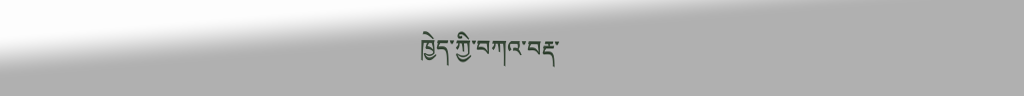ཁྱེད་ཀྱི་བཀའ་བརྡ་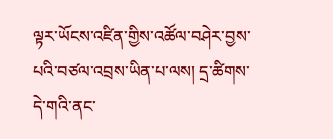ལྟར་ཡོངས་འཛིན་གྱིས་འཚོལ་བཤེར་བྱས་པའི་བཙལ་འབྲས་ཡིན་པ་ལས། དྲ་ཚིགས་དེ་གའི་ནང་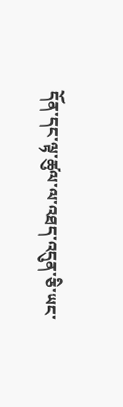དོན་དང་ལྟ་ཚུལ་ལ་འཐད་འདུན་ཅི་ཡང་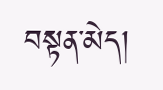བསྟན་མེད།